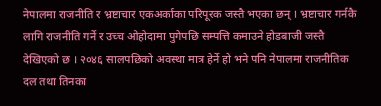नेपालमा राजनीति र भ्रष्टाचार एकअर्काका परिपूरक जस्तै भएका छन् । भ्रष्टाचार गर्नकै लागि राजनीति गर्ने र उच्च ओहोदामा पुगेपछि सम्पत्ति कमाउने होडबाजी जस्तै देखिएको छ । २०४६ सालपछिको अवस्था मात्र हेर्ने हो भने पनि नेपालमा राजनीतिक दल तथा तिनका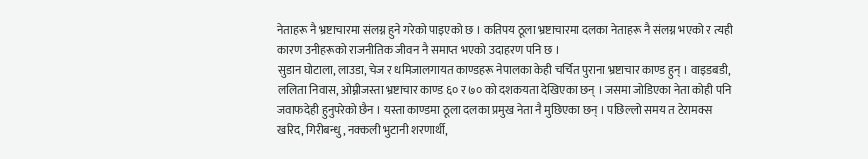नेताहरू नै भ्रष्टाचारमा संलग्न हुने गरेको पाइएको छ । कतिपय ठूला भ्रष्टाचारमा दलका नेताहरू नै संलग्न भएको र त्यही कारण उनीहरूको राजनीतिक जीवन नै समाप्त भएको उदाहरण पनि छ ।
सुडान घोटाला, लाउडा, चेज र धमिजालगायत काण्डहरू नेपालका केही चर्चित पुराना भ्रष्टाचार काण्ड हुन् । वाइडबडी, ललिता निवास, ओम्नीजस्ता भ्रष्टाचार काण्ड ६० र ७० को दशकयता देखिएका छन् । जसमा जोडिएका नेता कोही पनि जवाफदेही हुनुपरेको छैन । यस्ता काण्डमा ठूला दलका प्रमुख नेता नै मुछिएका छन् । पछिल्लो समय त टेरामक्स खरिद, गिरीबन्धु, नक्कली भुटानी शरणार्थी,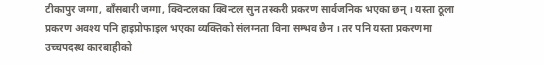टीकापुर जग्गा, बाँसबारी जग्गा, क्विन्टलका क्विन्टल सुन तस्करी प्रकरण सार्वजनिक भएका छन् । यस्ता ठूला प्रकरण अवश्य पनि हाइप्रोफाइल भएका व्यक्तिको संलग्नता विना सम्भव छैन । तर पनि यस्ता प्रकरणमा उच्चपदस्थ कारबाहीको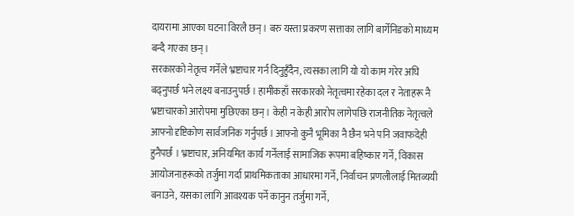दायरामा आएका घटना विरलै छन् । बरु यस्ता प्रकरण सत्ताका लागि बार्गेनिङको माध्यम बन्दै गएका छन् ।
सरकारको नेतृत्व गर्नेले भ्रष्टाचार गर्न दिनुहुँदैन, त्यसका लागि यो यो काम गरेर अघि बढ्नुपर्छ भने लक्ष्य बनाउनुपर्छ । हामीकहाँ सरकारको नेतृत्वमा रहेका दल र नेताहरू नै भ्रष्टाचारको आरोपमा मुछिएका छन् । केही न केही आरोप लागेपछि राजनीतिक नेतृत्वले आफ्नो दृष्टिकोण सार्वजनिक गर्नुपर्छ । आफ्नो कुनै भूमिका नै छैन भने पनि जवाफदेही हुनैपर्छ । भ्रष्टाचार, अनियमित कार्य गर्नेलाई सामाजिक रूपमा बहिष्कार गर्ने, विकास आयोजनाहरूको तर्जुमा गर्दा प्राथमिकताका आधारमा गर्ने, निर्वाचन प्रणलीलाई मितव्ययी बनाउने, यसका लागि आवश्यक पर्ने कानुन तर्जुमा गर्ने,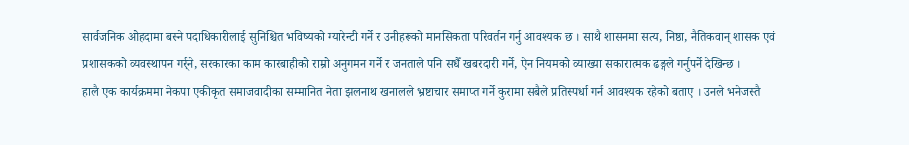सार्वजनिक ओहदामा बस्ने पदाधिकारीलाई सुनिश्चित भविष्यको ग्यारेन्टी गर्ने र उनीहरूको मानसिकता परिवर्तन गर्नु आवश्यक छ । साथै शासनमा सत्य, निष्ठा, नैतिकवान् शासक एवं प्रशासकको व्यवस्थापन गर्र्ने, सरकारका काम कारबाहीको राम्रो अनुगमन गर्ने र जनताले पनि सधैँ खबरदारी गर्ने, ऐन नियमको व्याख्या सकारात्मक ढङ्गले गर्नुपर्ने देखिन्छ ।
हालै एक कार्यक्रममा नेकपा एकीकृत समाजवादीका सम्मानित नेता झलनाथ खनालले भ्रष्टाचार समाप्त गर्ने कुरामा सबैले प्रतिस्पर्धा गर्न आवश्यक रहेको बताए । उनले भनेजस्तै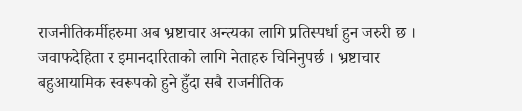राजनीतिकर्मीहरुमा अब भ्रष्टाचार अन्त्यका लागि प्रतिस्पर्धा हुन जरुरी छ । जवाफदेहिता र इमानदारिताको लागि नेताहरु चिनिनुपर्छ । भ्रष्टाचार बहुआयामिक स्वरूपको हुने हुँदा सबै राजनीतिक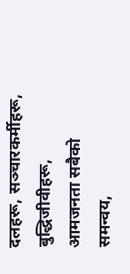दलहरू, सञ्चारकर्मीहरू, बुद्धिजीवीहरू, आमजनता सबैको समन्वय,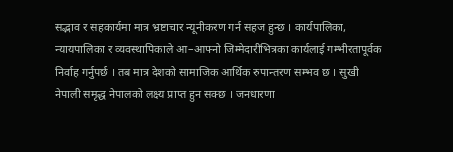सद्भाव र सहकार्यमा मात्र भ्रष्टाचार न्यूनीकरण गर्न सहज हुन्छ । कार्यपालिका, न्यायपालिका र व्यवस्थापिकाले आ–आफ्नो जिम्मेदारीभित्रका कार्यलाई गम्भीरतापूर्वक निर्वाह गर्नुपर्छ । तब मात्र देशको सामाजिक आर्थिक रुपान्तरण सम्भव छ । सुखी नेपाली समृद्ध नेपालको लक्ष्य प्राप्त हुन सक्छ । जनधारणा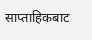साप्ताहिकबाट